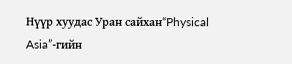Нүүр хуудас Уран сайхан“Physical Asia”-гийн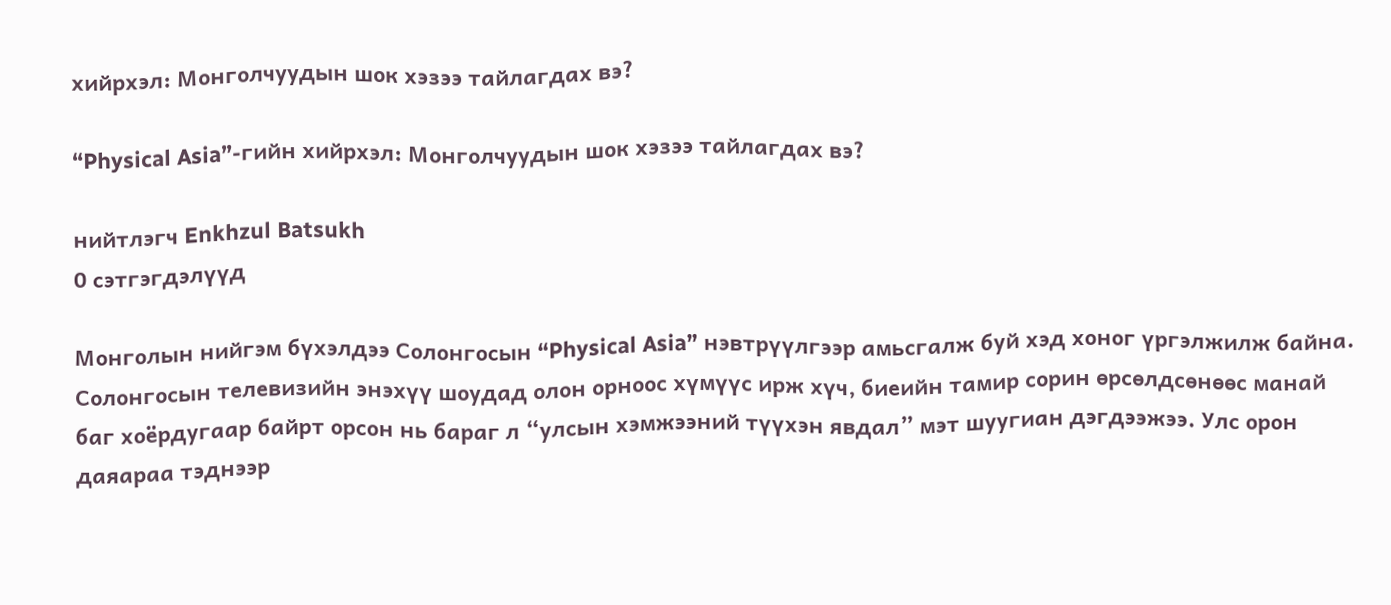хийрхэл: Монголчуудын шок хэзээ тайлагдах вэ?

“Physical Asia”-гийн хийрхэл: Монголчуудын шок хэзээ тайлагдах вэ?

нийтлэгч Enkhzul Batsukh
0 сэтгэгдэлүүд

Монголын нийгэм бүхэлдээ Солонгосын “Physical Asia” нэвтрүүлгээр амьсгалж буй хэд хоног үргэлжилж байна. Солонгосын телевизийн энэхүү шоудад олон орноос хүмүүс ирж хүч, биеийн тамир сорин өрсөлдсөнөөс манай баг хоёрдугаар байрт орсон нь бараг л “улсын хэмжээний түүхэн явдал” мэт шуугиан дэгдээжээ. Улс орон даяараа тэднээр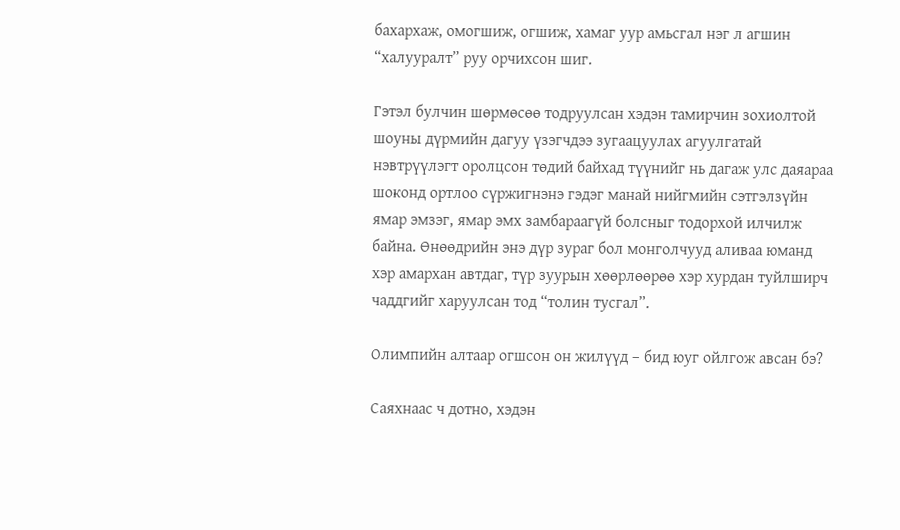бахархаж, омогшиж, огшиж, хамаг уур амьсгал нэг л агшин “халууралт” руу орчихсон шиг.

Гэтэл булчин шөрмөсөө тодруулсан хэдэн тамирчин зохиолтой шоуны дүрмийн дагуу үзэгчдээ зугаацуулах агуулгатай нэвтрүүлэгт оролцсон төдий байхад түүнийг нь дагаж улс даяараа шоконд ортлоо сүржигнэнэ гэдэг манай нийгмийн сэтгэлзүйн ямар эмзэг, ямар эмх замбараагүй болсныг тодорхой илчилж байна. Өнөөдрийн энэ дүр зураг бол монголчууд аливаа юманд хэр амархан автдаг, түр зуурын хөөрлөөрөө хэр хурдан туйлширч чаддгийг харуулсан тод “толин тусгал”.

Олимпийн алтаар огшсон он жилүүд – бид юуг ойлгож авсан бэ?

Саяхнаас ч дотно, хэдэн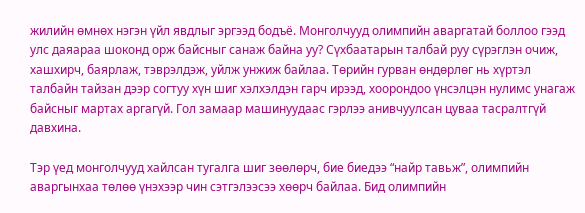жилийн өмнөх нэгэн үйл явдлыг эргээд бодъё. Монголчууд олимпийн аваргатай боллоо гээд улс даяараа шоконд орж байсныг санаж байна уу? Сүхбаатарын талбай руу сүрэглэн очиж, хашхирч, баярлаж, тэврэлдэж, уйлж унжиж байлаа. Төрийн гурван өндөрлөг нь хүртэл талбайн тайзан дээр согтуу хүн шиг хэлхэлдэн гарч ирээд, хоорондоо үнсэлцэн нулимс унагаж байсныг мартах аргагүй. Гол замаар машинуудаас гэрлээ анивчуулсан цуваа тасралтгүй давхина.

Тэр үед монголчууд хайлсан тугалга шиг зөөлөрч, бие биедээ “найр тавьж”, олимпийн аваргынхаа төлөө үнэхээр чин сэтгэлээсээ хөөрч байлаа. Бид олимпийн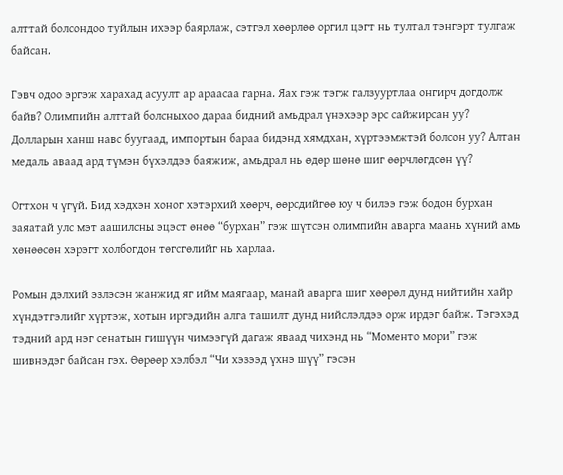алттай болсондоо туйлын ихээр баярлаж, сэтгэл хөөрлөө оргил цэгт нь тултал тэнгэрт тулгаж байсан.

Гэвч одоо эргэж харахад асуулт ар араасаа гарна. Яах гэж тэгж галзууртлаа онгирч догдолж байв? Олимпийн алттай болсныхоо дараа бидний амьдрал үнэхээр эрс сайжирсан уу? Долларын ханш навс буугаад, импортын бараа бидэнд хямдхан, хүртээмжтэй болсон уу? Алтан медаль аваад ард түмэн бүхэлдээ баяжиж, амьдрал нь өдөр шөнө шиг өөрчлөгдсөн үү?

Огтхон ч үгүй. Бид хэдхэн хоног хэтэрхий хөөрч, өөрсдийгөө юу ч билээ гэж бодон бурхан заяатай улс мэт аашилсны эцэст өнөө “бурхан” гэж шүтсэн олимпийн аварга маань хүний амь хөнөөсөн хэрэгт холбогдон төгсгөлийг нь харлаа.

Ромын дэлхий эзлэсэн жанжид яг ийм маягаар, манай аварга шиг хөөрөл дунд нийтийн хайр хүндэтгэлийг хүртэж, хотын иргэдийн алга ташилт дунд нийслэлдээ орж ирдэг байж. Тэгэхэд тэдний ард нэг сенатын гишүүн чимээгүй дагаж яваад чихэнд нь “Моменто мори” гэж шивнэдэг байсан гэх. Өөрөөр хэлбэл “Чи хэзээд үхнэ шүү” гэсэн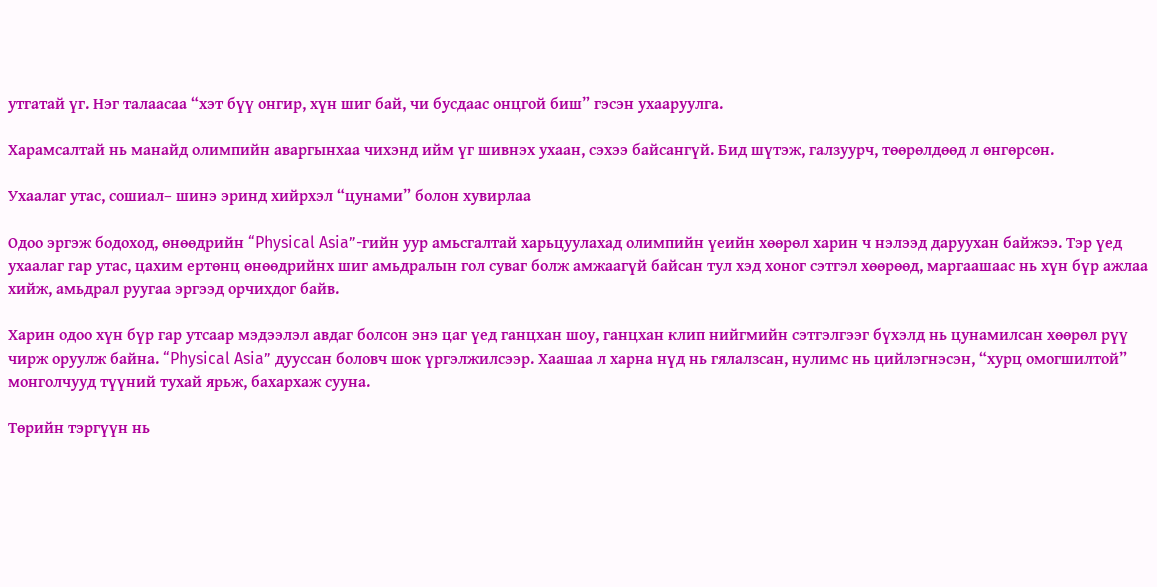утгатай үг. Нэг талаасаа “хэт бүү онгир, хүн шиг бай, чи бусдаас онцгой биш” гэсэн ухааруулга.

Харамсалтай нь манайд олимпийн аваргынхаа чихэнд ийм үг шивнэх ухаан, сэхээ байсангүй. Бид шүтэж, галзуурч, төөрөлдөөд л өнгөрсөн.

Ухаалаг утас, сошиал– шинэ эринд хийрхэл “цунами” болон хувирлаа

Одоо эргэж бодоход, өнөөдрийн “Physical Asia”-гийн уур амьсгалтай харьцуулахад олимпийн үеийн хөөрөл харин ч нэлээд даруухан байжээ. Тэр үед ухаалаг гар утас, цахим ертөнц өнөөдрийнх шиг амьдралын гол суваг болж амжаагүй байсан тул хэд хоног сэтгэл хөөрөөд, маргаашаас нь хүн бүр ажлаа хийж, амьдрал руугаа эргээд орчихдог байв.

Харин одоо хүн бүр гар утсаар мэдээлэл авдаг болсон энэ цаг үед ганцхан шоу, ганцхан клип нийгмийн сэтгэлгээг бүхэлд нь цунамилсан хөөрөл рүү чирж оруулж байна. “Physical Asia” дууссан боловч шок үргэлжилсээр. Хаашаа л харна нүд нь гялалзсан, нулимс нь цийлэгнэсэн, “хурц омогшилтой” монголчууд түүний тухай ярьж, бахархаж сууна.

Төрийн тэргүүн нь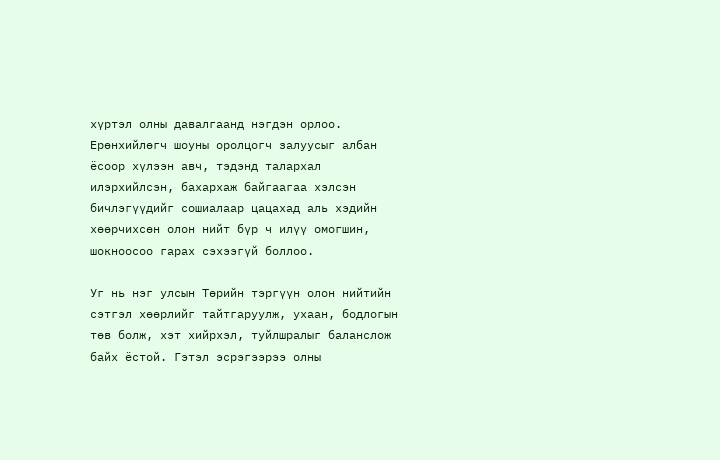хүртэл олны давалгаанд нэгдэн орлоо. Ерөнхийлөгч шоуны оролцогч залуусыг албан ёсоор хүлээн авч, тэдэнд талархал илэрхийлсэн, бахархаж байгаагаа хэлсэн бичлэгүүдийг сошиалаар цацахад аль хэдийн хөөрчихсөн олон нийт бүр ч илүү омогшин, шокноосоо гарах сэхээгүй боллоо.

Уг нь нэг улсын Төрийн тэргүүн олон нийтийн сэтгэл хөөрлийг тайтгаруулж, ухаан, бодлогын төв болж, хэт хийрхэл, туйлшралыг баланслож байх ёстой. Гэтэл эсрэгээрээ олны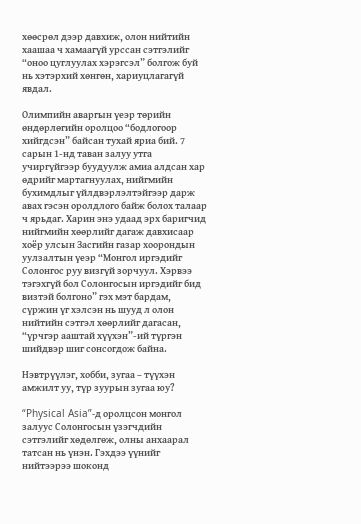хөөсрөл дээр давхиж, олон нийтийн хаашаа ч хамаагүй урссан сэтгэлийг “оноо цуглуулах хэрэгсэл” болгож буй нь хэтэрхий хөнгөн, хариуцлагагүй явдал.

Олимпийн аваргын үеэр төрийн өндөрлөгийн оролцоо “бодлогоор хийгдсэн” байсан тухай яриа бий. 7 сарын 1-нд таван залуу утга учиргүйгээр буудуулж амиа алдсан хар өдрийг мартагнуулах, нийгмийн бухимдлыг үйлдвэрлэлтэйгээр дарж авах гэсэн оролдлого байж болох талаар ч ярьдаг. Харин энэ удаад эрх баригчид нийгмийн хөөрлийг дагаж давхисаар хоёр улсын Засгийн газар хоорондын уулзалтын үеэр “Монгол иргэдийг Солонгос руу визгүй зорчуул. Хэрвээ тэгэхгүй бол Солонгосын иргэдийг бид визтэй болгоно” гэх мэт бардам, сүржин үг хэлсэн нь шууд л олон нийтийн сэтгэл хөөрлийг дагасан, “үрчгэр ааштай хүүхэн”-ий түргэн шийдвэр шиг сонсогдож байна.

Нэвтрүүлэг, хобби, зугаа – түүхэн амжилт уу, түр зуурын зугаа юу?

“Physical Asia”-д оролцсон монгол залуус Солонгосын үзэгчдийн сэтгэлийг хөдөлгөж, олны анхаарал татсан нь үнэн. Гэхдээ үүнийг нийтээрээ шоконд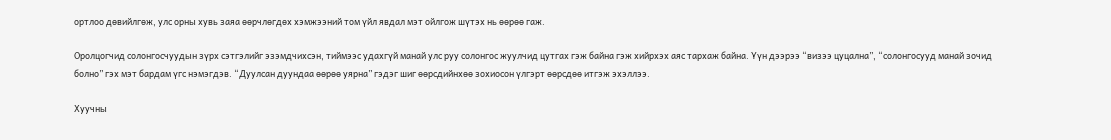ортлоо дөвийлгөж, улс орны хувь заяа өөрчлөгдөх хэмжээний том үйл явдал мэт ойлгож шүтэх нь өөрөө гаж.

Оролцогчид солонгосчуудын зүрх сэтгэлийг эзэмдчихсэн, тиймээс удахгүй манай улс руу солонгос жуулчид цутгах гэж байна гэж хийрхэх аяс тархаж байна. Үүн дээрээ “визээ цуцална”, “солонгосууд манай зочид болно” гэх мэт бардам үгс нэмэгдэв. “Дуулсан дуундаа өөрөө уярна” гэдэг шиг өөрсдийнхөө зохиосон үлгэрт өөрсдөө итгэж эхэллээ.

Хуучны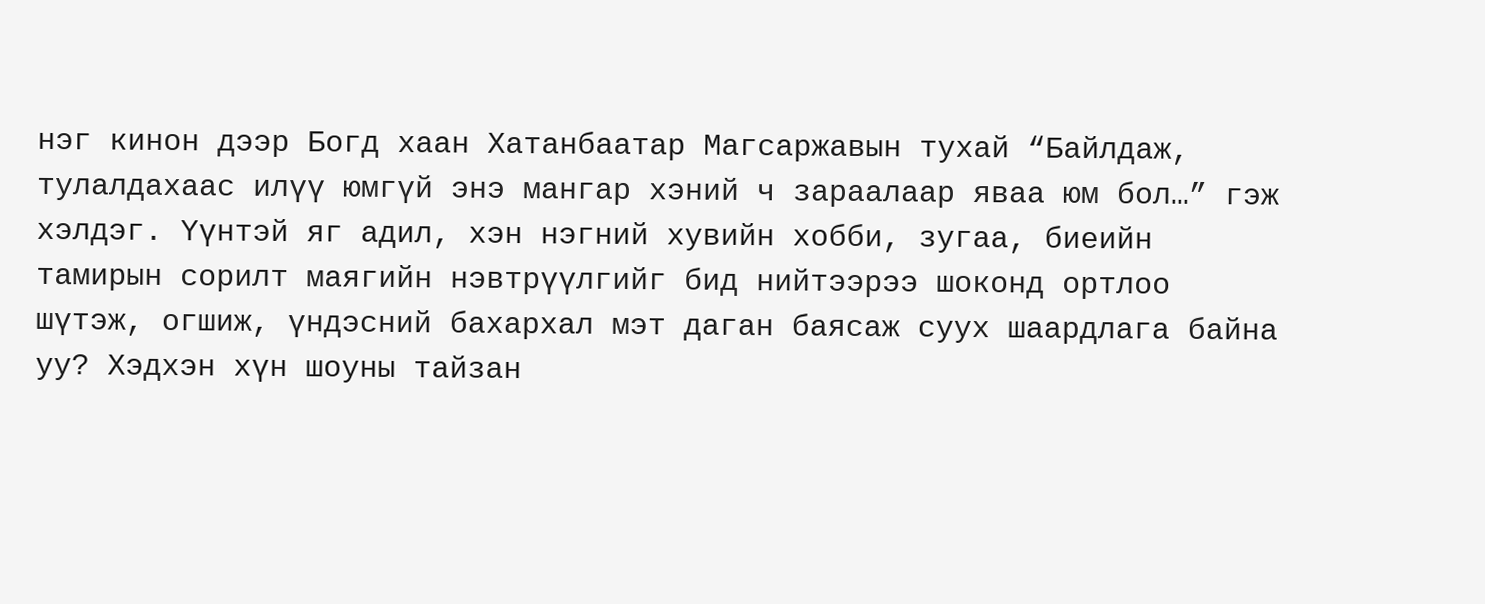нэг кинон дээр Богд хаан Хатанбаатар Магсаржавын тухай “Байлдаж, тулалдахаас илүү юмгүй энэ мангар хэний ч зараалаар яваа юм бол…” гэж хэлдэг. Үүнтэй яг адил, хэн нэгний хувийн хобби, зугаа, биеийн тамирын сорилт маягийн нэвтрүүлгийг бид нийтээрээ шоконд ортлоо шүтэж, огшиж, үндэсний бахархал мэт даган баясаж суух шаардлага байна уу? Хэдхэн хүн шоуны тайзан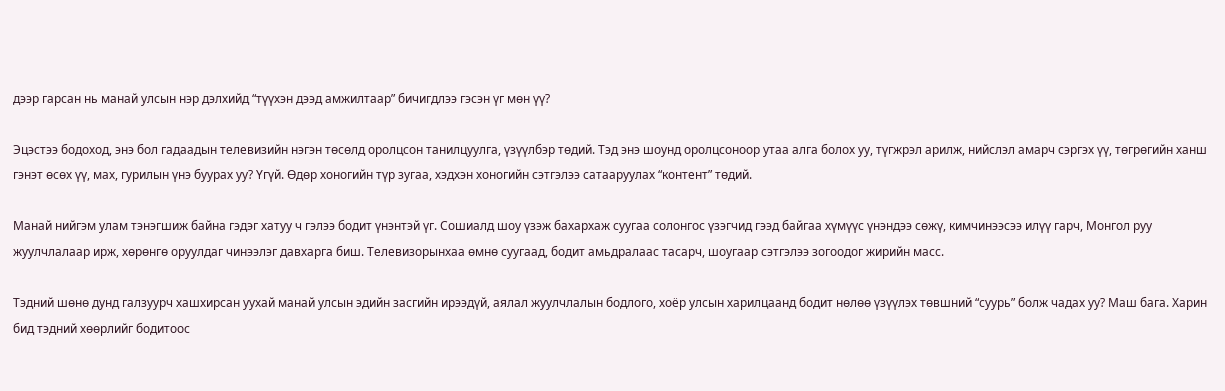дээр гарсан нь манай улсын нэр дэлхийд “түүхэн дээд амжилтаар” бичигдлээ гэсэн үг мөн үү?

Эцэстээ бодоход, энэ бол гадаадын телевизийн нэгэн төсөлд оролцсон танилцуулга, үзүүлбэр төдий. Тэд энэ шоунд оролцсоноор утаа алга болох уу, түгжрэл арилж, нийслэл амарч сэргэх үү, төгрөгийн ханш гэнэт өсөх үү, мах, гурилын үнэ буурах уу? Үгүй. Өдөр хоногийн түр зугаа, хэдхэн хоногийн сэтгэлээ сатааруулах “контент” төдий.

Манай нийгэм улам тэнэгшиж байна гэдэг хатуу ч гэлээ бодит үнэнтэй үг. Сошиалд шоу үзэж бахархаж суугаа солонгос үзэгчид гээд байгаа хүмүүс үнэндээ сөжү, кимчинээсээ илүү гарч, Монгол руу жуулчлалаар ирж, хөрөнгө оруулдаг чинээлэг давхарга биш. Телевизорынхаа өмнө суугаад, бодит амьдралаас тасарч, шоугаар сэтгэлээ зогоодог жирийн масс.

Тэдний шөнө дунд галзуурч хашхирсан уухай манай улсын эдийн засгийн ирээдүй, аялал жуулчлалын бодлого, хоёр улсын харилцаанд бодит нөлөө үзүүлэх төвшний “суурь” болж чадах уу? Маш бага. Харин бид тэдний хөөрлийг бодитоос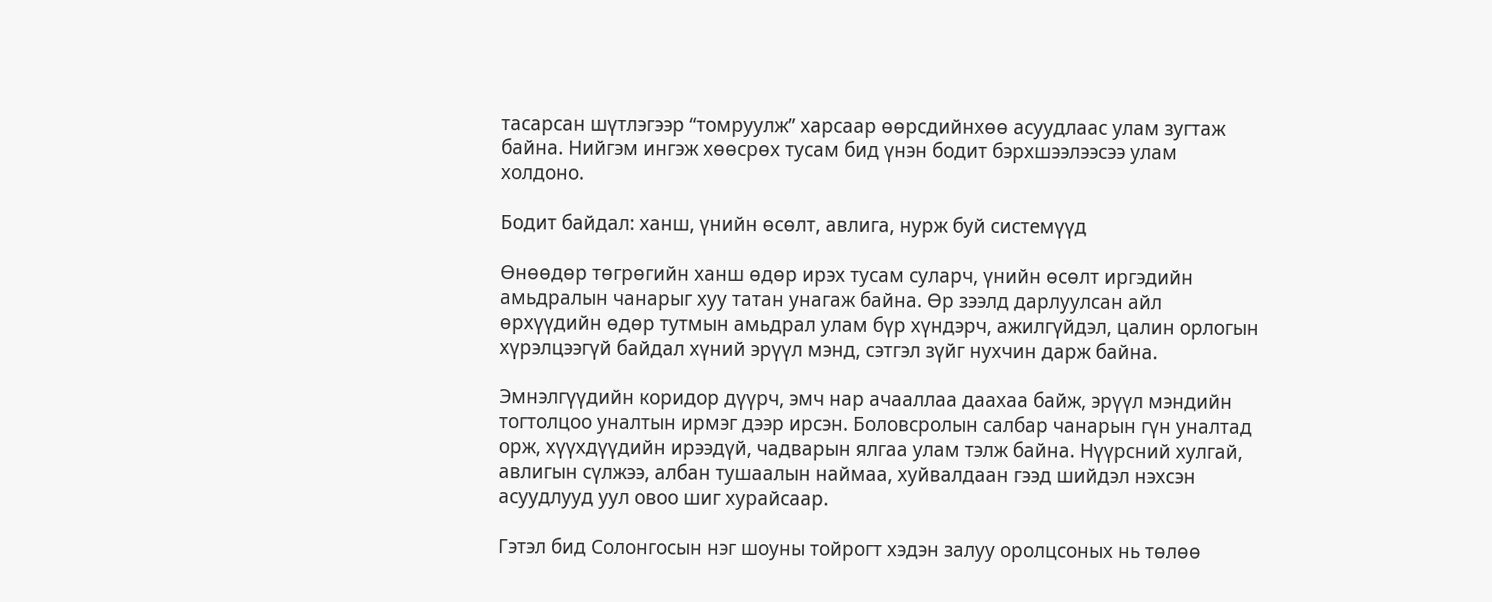тасарсан шүтлэгээр “томруулж” харсаар өөрсдийнхөө асуудлаас улам зугтаж байна. Нийгэм ингэж хөөсрөх тусам бид үнэн бодит бэрхшээлээсээ улам холдоно.

Бодит байдал: ханш, үнийн өсөлт, авлига, нурж буй системүүд

Өнөөдөр төгрөгийн ханш өдөр ирэх тусам суларч, үнийн өсөлт иргэдийн амьдралын чанарыг хуу татан унагаж байна. Өр зээлд дарлуулсан айл өрхүүдийн өдөр тутмын амьдрал улам бүр хүндэрч, ажилгүйдэл, цалин орлогын хүрэлцээгүй байдал хүний эрүүл мэнд, сэтгэл зүйг нухчин дарж байна.

Эмнэлгүүдийн коридор дүүрч, эмч нар ачааллаа даахаа байж, эрүүл мэндийн тогтолцоо уналтын ирмэг дээр ирсэн. Боловсролын салбар чанарын гүн уналтад орж, хүүхдүүдийн ирээдүй, чадварын ялгаа улам тэлж байна. Нүүрсний хулгай, авлигын сүлжээ, албан тушаалын наймаа, хуйвалдаан гээд шийдэл нэхсэн асуудлууд уул овоо шиг хурайсаар.

Гэтэл бид Солонгосын нэг шоуны тойрогт хэдэн залуу оролцсоных нь төлөө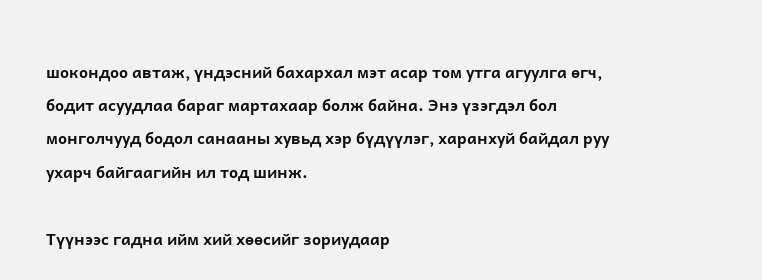шокондоо автаж, үндэсний бахархал мэт асар том утга агуулга өгч, бодит асуудлаа бараг мартахаар болж байна. Энэ үзэгдэл бол монголчууд бодол санааны хувьд хэр бүдүүлэг, харанхуй байдал руу ухарч байгаагийн ил тод шинж.

Түүнээс гадна ийм хий хөөсийг зориудаар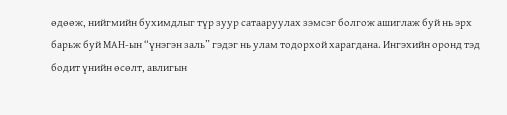өдөөж, нийгмийн бухимдлыг түр зуур сатааруулах зэмсэг болгож ашиглаж буй нь эрх барьж буй МАН-ын “үнэгэн заль” гэдэг нь улам тодорхой харагдана. Ингэхийн оронд тэд бодит үнийн өсөлт, авлигын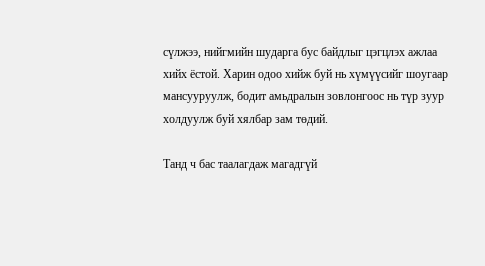сүлжээ, нийгмийн шударга бус байдлыг цэгцлэх ажлаа хийх ёстой. Харин одоо хийж буй нь хүмүүсийг шоугаар мансууруулж, бодит амьдралын зовлонгоос нь түр зуур холдуулж буй хялбар зам төдий.

Танд ч бас таалагдаж магадгүй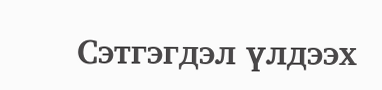Сэтгэгдэл үлдээх